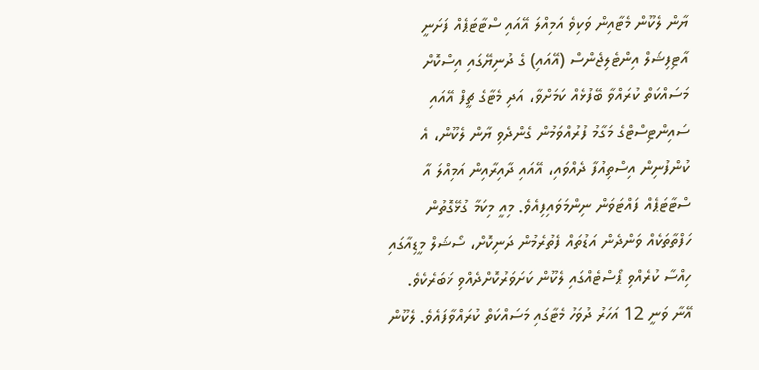ޔާން ލެކޫން މެޓާއިން ވަކިވެ އަމިއްލަ އޭއައި ސްޓާޓަޕެއް ފަށަނީ
އާޓިފިޝަލް އިންޓެލިޖެންސް (އޭއައި) ގެ ދުނިޔޭގައި އިސްކޮށް މަސައްކަތް ކުރައްވާ ބޭފުޅެއް ކަމަށްވާ، އަދި މެޓާގެ ޗީފް އޭއައި ސައިންޓިސްޓްގެ މަގާމު ފުރުއްވަމުން ގެންދެވި ޔާން ލެކޫން، އެ ކުންފުނިން އިސްތިއުފާ ދެއްވައި، އޭއައި ދާއިރާއިން އަމިއްލަ އާ ސްޓާޓަޕެއް ފައްޓަވަން ނިންމަވައިފިއެވެ. މިއީ މިކަމާ ގުޅޭގޮތުން ހަފްތާތަކެއް ވަންދެން އަޑުތައް ފެތުރެމުން ދަނިކޮށް، ސޯޝަލް މީޑިއާގައި ހިއްސާ ކުރެއްވި ޕޯސްޓެއްގައި ލެކޫން ކަށަވަރުކޮށްދެއްވި ޚަބަރެކެވެ. އޭނާ ވަނީ 12 އަހަރު ދުވަހު މެޓާގައި މަސައްކަތް ކުރައްވާފައެވެ. ލެކޫން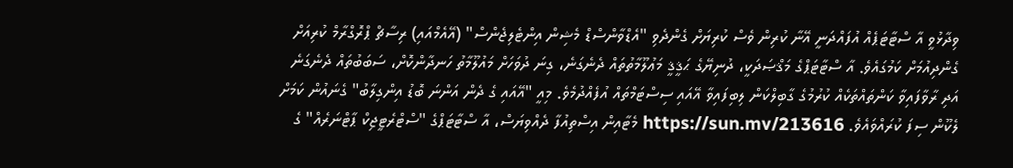ވިދާޅުވީ އާ ސްޓާޓަޕެއް އުފައްދަނީ އޭނާ ކުރިން ވެސް ކުރިޔަށް ގެންދެވި "އެޑްވާންސްޑް މެޝިން އިންޓެލިޖެންސް" (އޭއެމްއައި) ރިސާޗް ޕްރޮގްރާމް ކުރިއަށް ގެންދިއުމަށް ކަމުގައެވެ. އާ ސްޓާޓަޕްގެ މަޤްޞަދަކީ، ދުނިޔޭގެ ޙަޤީޤީ މަޢުލޫމާތުތައް ދެނެގަނެ، ގިނަ ދުވަހަށް މައުލޫމާތު ހަނދާންކޮށް، ސަބަބުތައް ދެނެގަނެ އަދި ރާވާފައިވާ ކަންތައްތަކެއް ކުރުމުގެ ގާބިލްކަން ލިބިފައިވާ އޭއައި ސިސްޓަމްތައް އުފެއްދުމެވެ. މިއީ "އޭއައި ގެ ދެން އަންނަ ބޮޑު އިންގިލާބު" ގެނައުން ކަމަށް ލެކޫން ސިފަ ކުރައްވައެވެ. https://sun.mv/213616 މެޓާއިން އިސްތިއުފާ ދެއްވިޔަސް، އާ ސްޓާޓަޕްގެ "ސްޓްރެޓީޖިކް ޕާޓްނަރެއް" ގެ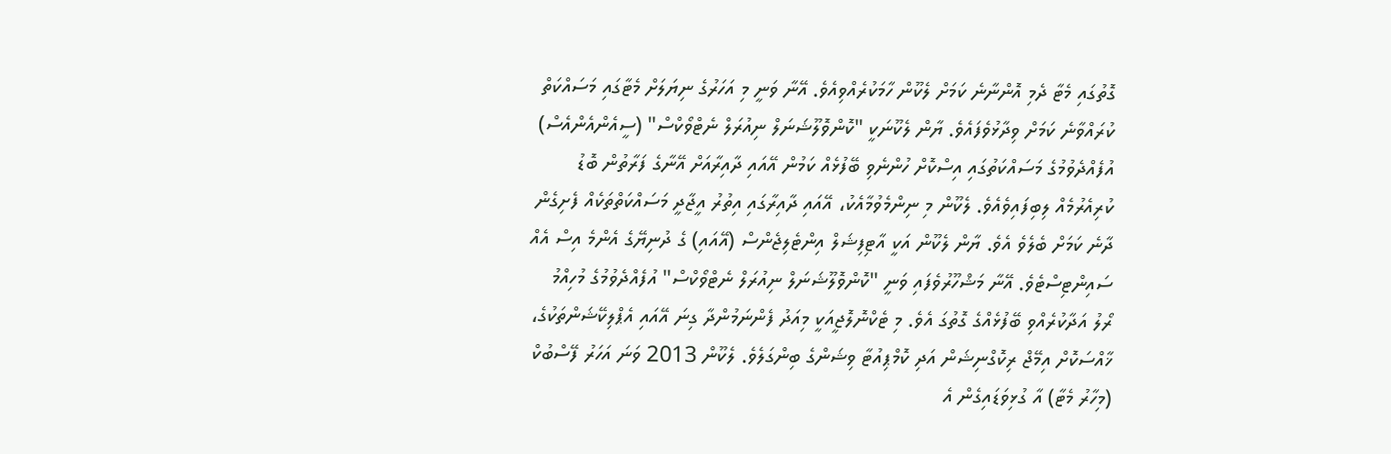ގޮތުގައި މެޓާ ދެމި އޮންނާނެ ކަމަށް ލެކޫން ހާމަކުރެއްވިއެވެ. އޭނާ ވަނީ މި އަހަރުގެ ނިޔަލަށް މެޓާގައި މަސައްކަތް ކުރައްވާނެ ކަމަށް ވިދާޅުވެފައެވެ. ޔާން ލެކޫނަކީ "ކޮންވޮލޫޝަނަލް ނިއުރަލް ނެޓްވޯކްސް" (ސީއެންއެންއެސް) އުފެއްދެވުމުގެ މަސައްކަތުގައި އިސްކޮށް ހުންނެވި ބޭފުޅެއް ކަމުން އޭއައި ދާއިރާއަށް އޭނާގެ ފަރާތުން ބޮޑު ކުރިއެރުމެއް ލިބިފައިވެއެވެ. ލެކޫން މި ނިންމެވުމާއެކު، އޭއައި ދާއިރާގައި އިތުރު އީޖާދީ މަސައްކަތްތަކެއް ފެށިގެން ދާނެ ކަމަށް ބެލެވެ އެވެ. ޔާން ލެކޫން އަކީ އާޓިފިޝަލް އިންޓެލިޖެންސް (އޭއައި) ގެ ދުނިޔޭގެ އެންމެ އިސް އެއް ސައިންޓިސްޓެވެ. އޭނާ މަޝްހޫރުވެފައި ވަނީ "ކޮންވޮލޫޝަނަލް ނިއުރަލް ނެޓްވޯކްސް" އުފެއްދެވުމުގެ މުހިއްމު ރޯލު އަދާކުރެއްވި ބޭފުޅެއްގެ ގޮތުގަ އެވެ. މި ޓެކްނޮލޮޖީއަކީ މިއަދު ފެންނަމުންދާ ގިނަ އޭއައި އެޕްލިކޭޝަންތަކުގެ، ޚާއްސަކޮށް އިމޭޖް ރިކޮގްނިޝަން އަދި ކޮމްޕިއުޓާ ވިޝަންގެ ބިންގަލެވެ. ލެކޫން 2013 ވަނަ އަހަރު ފޭސްބުކް (މިހާރު މެޓާ) އާ ގުޅިވަޑައިގެން އެ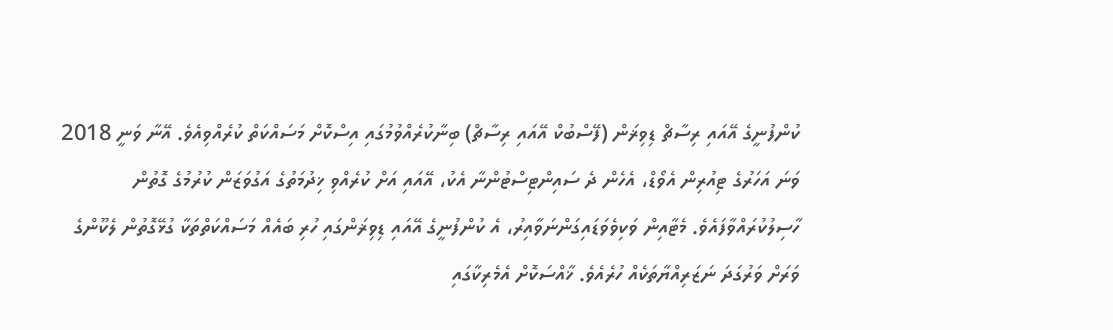ކުންފުނީގެ އޭއައި ރިސާޗް ޑިވިޜަން (ފޭސްބުކް އޭއައި ރިސާޗް) ބިނާކުރެއްވުމުގައި އިސްކޮށް މަސައްކަތް ކުރެއްވިއެވެ. އޭނާ ވަނީ 2018 ވަނަ އަހަރުގެ ޓިއުރިން އެވޯޑް، އެހެން ދެ ސައިންޓިސްޓުންނާ އެކު، އޭއައި އަށް ކުރެއްވި ޚިދުމަތުގެ އަގުވަޒަން ކުރުމުގެ ގޮތުން ހާސިލުކުރައްވާފައެވެ. މެޓާއިން ވަކިވެވަޑައިގަންނަވާއިރު، އެ ކުންފުނީގެ އޭއައި ޑިވިޜަންގައި ހުރި ބައެއް މަސައްކަތްތަކާ ގުޅޭގޮތުން ލެކޫންގެ ވަރަށް ވަރުގަދަ ނަޒަރިއްޔާތަކެއް ހުރެއެވެ. ޚާއްސަކޮށް އެމެރިކާގައި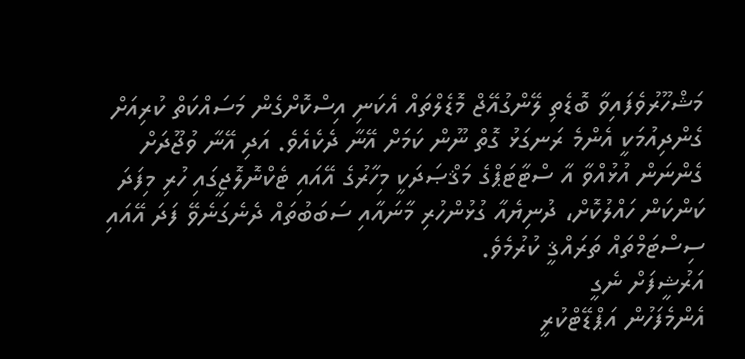މަޝްހޫރުވެފައިވާ ބޮޑެތި ލޭންގުއޭޖް މޮޑެލްތައް އެކަނި އިސްކޮށްގެން މަސައްކަތް ކުރިއަށް ގެންދިއުމަކީ އެންމެ ރަނގަޅު ގޮތް ނޫން ކަމަށް އޭނާ ދެކެއެވެ. އަދި އޭނާ ވުޖޫދަށް ގެންނަން އުޅުއްވާ އާ ސްޓާޓަޕްގެ މަޤްޞަދަކީ މިހާރުގެ އޭއައި ޓެކްނޮލޮޖީގައި ހުރި މިފަދަ ކަންކަން ހައްލުކޮށް، ދުނިޔެއާ ގުޅުންހުރި މާނައާއި ސަބަބުތައް ދެނެގަނެވޭ ފަދަ އޭއައި ސިސްޓަމްތައް ތަރައްޤީ ކުރުމެވެ.
އަރުޝީފަށް ނެގީ
އެންމެފަހުން އަޕްޑޭޓްކުރީ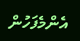އެންމެފަހުން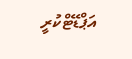އަޕްޑޭޓްކުރީ